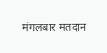मंगलबार मतदान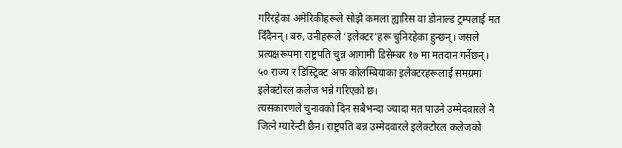गरिरहेका अमेरिकीहरूले सोझै कमला ह्यारिस वा डोनाल्ड ट्रम्पलाई मत दिँदैनन्। बरु, उनीहरूले ‘इलेक्टर’हरू चुनिरहेका हुन्छन्। जसले प्रत्यक्षरूपमा राष्ट्रपति चुन्न आगामी डिसेम्बर १७ मा मतदान गर्नेछन्।
५० राज्य र डिस्ट्रिक्ट अफ कोलम्बियाका इलेक्टरहरूलाई समग्रमा इलेक्टोरल कलेज भन्ने गरिएको छ।
त्यसकारणले चुनावको दिन सबैभन्दा ज्यादा मत पाउने उम्मेदवारले नै जित्ने ग्यारेन्टी छैन। राष्ट्रपति बन्न उम्मेदवारले इलेक्टोरल कलेजको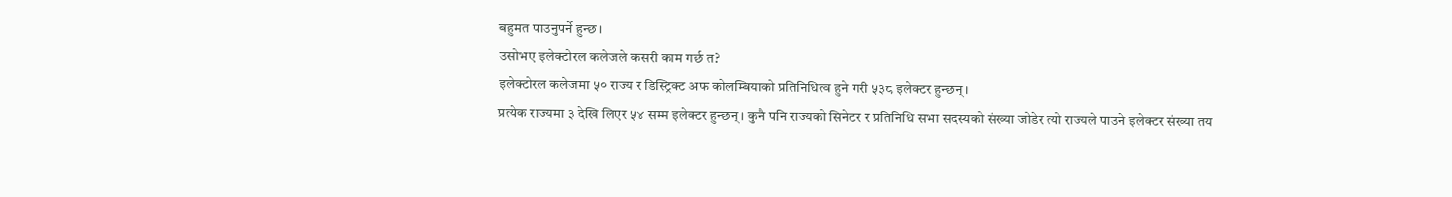बहुमत पाउनुपर्ने हुन्छ।
उसोभए इलेक्टोरल कलेजले कसरी काम गर्छ त?
इलेक्टोरल कलेजमा ५० राज्य र डिस्ट्रिक्ट अफ कोलम्बियाको प्रतिनिधित्व हुने गरी ५३८ इलेक्टर हुन्छन्।
प्रत्येक राज्यमा ३ देखि लिएर ५४ सम्म इलेक्टर हुन्छन्। कुनै पनि राज्यको सिनेटर र प्रतिनिधि सभा सदस्यको संख्या जोडेर त्यो राज्यले पाउने इलेक्टर संख्या तय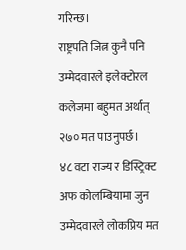गरिन्छ।
राष्ट्रपति जित्न कुनै पनि उम्मेदवारले इलेक्टोरल कलेजमा बहुमत अर्थात् २७० मत पाउनुपर्छ।
४८ वटा राज्य र डिस्ट्रिक्ट अफ कोलम्बियामा जुन उम्मेदवारले लोकप्रिय मत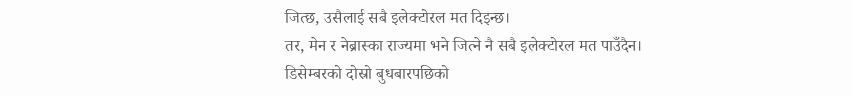जित्छ, उसैलाई सबै इलेक्टोरल मत दिइन्छ।
तर, मेन र नेब्रास्का राज्यमा भने जित्ने नै सबै इलेक्टोरल मत पाउँदैन।
डिसेम्बरको दोस्रो बुधबारपछिको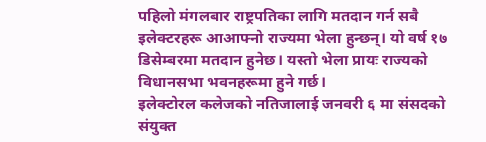पहिलो मंगलबार राष्ट्रपतिका लागि मतदान गर्न सबै इलेक्टरहरू आआफ्नो राज्यमा भेला हुन्छन्। यो वर्ष १७ डिसेम्बरमा मतदान हुनेछ। यस्तो भेला प्रायः राज्यको विधानसभा भवनहरूमा हुने गर्छ।
इलेक्टोरल कलेजको नतिजालाई जनवरी ६ मा संसदको संयुक्त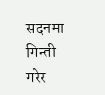सदनमा गिन्ती गरेर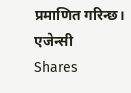प्रमाणित गरिन्छ। एजेन्सी
Shares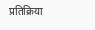प्रतिक्रिया